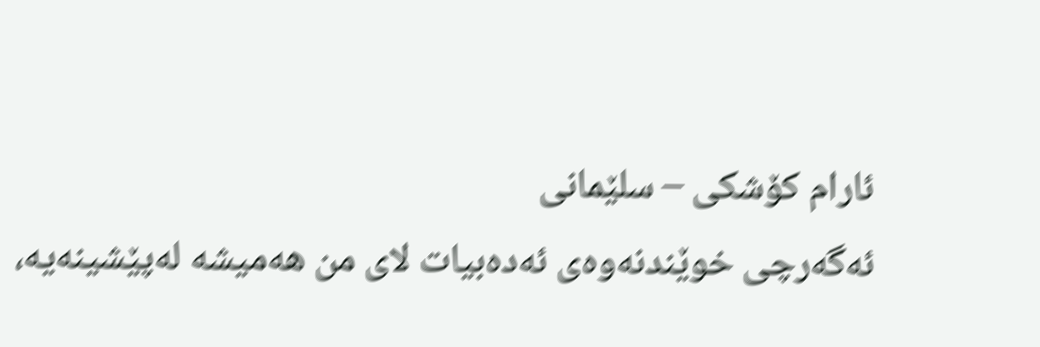ئارام كۆشكی – سلێمانی
ئەگەرچی خوێندنەوەی ئەدەبیات لای من هەمیشە لەپێشینەیە،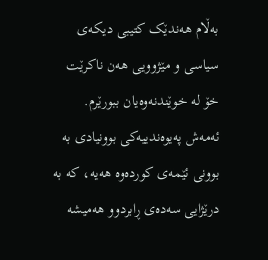بەڵام هەندێک کتیبی دیکەی سیاسی و مێژوویی هەن ناکرێت خۆ لە خوێندنەوەیان ببورێرم. ئەمەش پەیوەندییەکی بوونیادی بە بوونی ئێمەی کوردەوە هەیە، کە بە درێژایی سەدەی ڕابردوو هەمیشە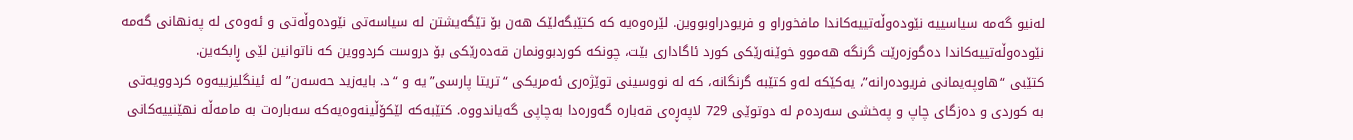لەنیو گەمە سیاسییە نێودەوڵەتییەکاندا مافخوراو و فریودراوبووین. لێرەوەیە کە کتێبگەلێک هەن بۆ تێگەیشتن لە سیاسەتی نێودەوڵەتی و ئەوەی لە پەنهانی گەمە نێودەوڵەتییەکاندا دەگوزەرێت گرنگە هەموو خوێنەرێکی کورد ئاگاداری بێت، چونکە کوردبوونمان قەدەرێکی بۆ دروست کردووین کە ناتوانین لێی ڕابکەین.
کتێبی “هاوپەیمانی فریودەرانە”، یەکێکە لەو کتێبە گرنگانە، کە لە نووسینی توێژەری ئەمریکی “تریتا پارسی”یە و “د. بایەزید حەسەن” لە ئینگلیزییەوە کردوویەتی بە کوردی و دەزگای چاپ و پەخشی سەردەم لە دوتوێی 729 لاپەڕەی قەبارە گەورەدا بەچاپی گەیاندووە. کتێبەکە لێکۆڵینەوەیەکە سەبارەت بە مامەڵە نهێنییەکانی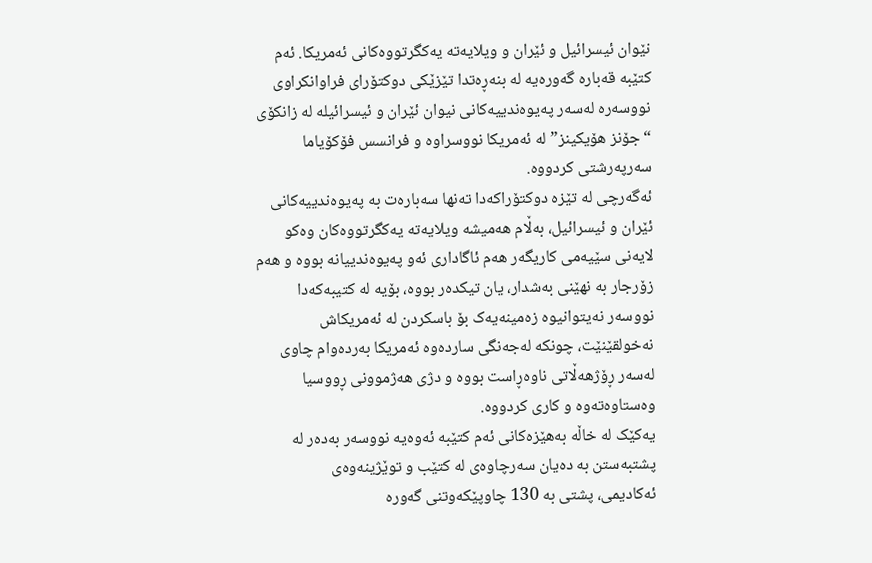نێوان ئیسرائیل و ئێران و ویلایەتە یەکگرتووەکانی ئەمریکا. ئەم کتێبە قەبارە گەورەیە لە بنەڕەتدا تێزێکی دوکتۆرای فراوانکراوی نووسەرە لەسەر پەیوەندییەکانی نیوان ئێران و ئیسرائیلە لە زانکۆی “جۆنز هۆیکینز” لە ئەمریکا نووسراوە و فرانسس فۆکۆیاما سەرپەرشتی کردووە.
ئەگەرچی لە تێزە دوکتۆراکەدا تەنها سەبارەت بە پەیوەندییەکانی ئێران و ئیسرائیل، بەڵام هەمیشە ویلایەتە یەکگرتووەکان وەکو لایەنی سێیەمی کاریگەر هەم ئاگاداری ئەو پەیوەندییانە بووە و هەم زۆرجار بە نهێنی بەشدار، یان تیکدەر بووە، بۆیە لە کتیبەکەدا نووسەر نەیتوانیوە زەمینەیەک بۆ باسکردن لە ئەمریکاش نەخولقێنێت، چونکە لەجەنگی ساردەوە ئەمریکا بەردەوام چاوی لەسەر ڕۆژهەڵاتی ناوەڕاست بووە و دژی هەژموونی ڕووسیا وەستاوەتەوە و کاری کردووە.
یەکێک لە خاڵە بەهێزەکانی ئەم کتێبە ئەوەیە نووسەر بەدەر لە پشتبەستن بە دەیان سەرچاوەی لە کتێب و توێژینەوەی
ئەکادیمی، پشتی بە 130 چاوپێکەوتنی گەورە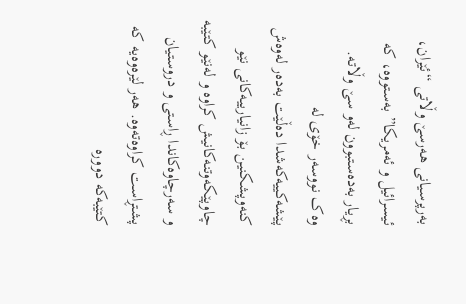بەرپرسیانی هەرسێ وڵاتی “ئێران، ئیسرائیل و ئەمریکا” بەستووە، کە بڕیار بەدەستبوون لەو سێ وڵاتە. وەک نووسەر خۆی لە پێشەکییەکەشدا دەڵێت بەدەر لەوەش کنەوپشکنین بۆ زانیارییەکانی نێو چاوپێکەوتنەکانیش کراوە و لەنێو کتێبە و سەرچاوەکاندا ڕاستی و دروستیان پشتڕاست کراوەتەوە. هەر لێرەوەیە کە کتێبەکە دوورە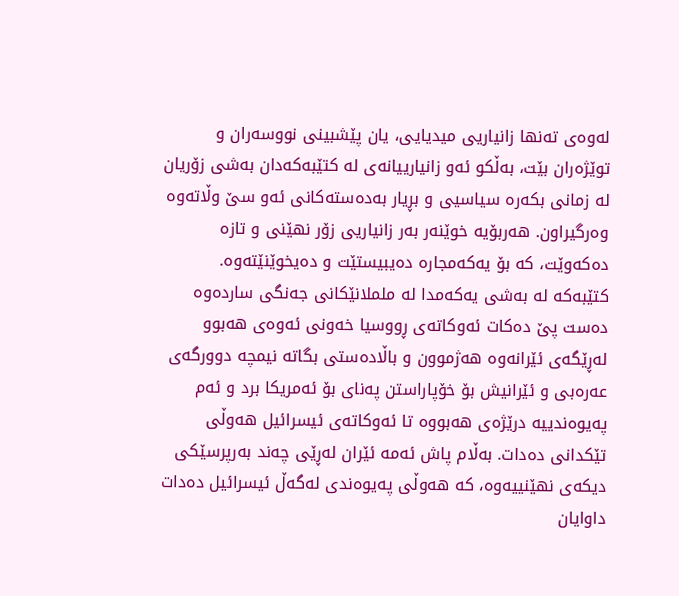لەوەی تەنها زانیاریی میدیایی، یان پێشبینی نووسەران و توێژەران بێت، بەڵکو ئەو زانیارییانەی لە کتێبەکەدان بەشی زۆریان لە زمانی بکەرە سیاسیی و بڕیار بەدەستەکانی ئەو سێ وڵاتەوە وەرگیراون. هەربۆیە خوێنەر بەر زانیاریی زۆر نهێنی و تازە دەکەوێت، کە بۆ یەکەمجارە دەیبیستێت و دەیخوێنێتەوە.
کتێبەکە لە بەشی یەکەمدا لە ململانێکانی جەنگی ساردەوە دەست پێ دەکات ئەوکاتەی ڕووسیا خەونی ئەوەی هەبوو لەڕێگەی ئێرانەوە هەژموون و باڵادەستی بگاتە نیمچە دوورگەی عەرەبی و ئێرانیش بۆ خۆپاراستن پەنای بۆ ئەمریکا برد و ئەم پەیوەندییە درێژەی هەبووە تا ئەوکاتەی ئیسرائیل هەوڵی تێکدانی دەدات. بەڵام پاش ئەمە ئێران لەڕێی چەند بەرپرسێکی دیکەی نهێنییەوە، کە هەوڵی پەیوەندی لەگەڵ ئیسرائیل دەدات داوایان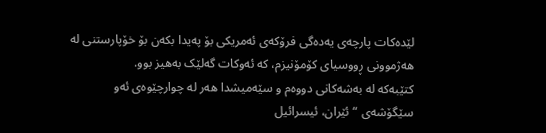لێدەکات پارچەی یەدەگی فرۆکەی ئەمریکی بۆ پەیدا بکەن بۆ خۆپارستنی لە هەژموونی ڕووسیای کۆمۆنیزم، کە ئەوکات گەلێک بەهیز بوو.
کتێبەکە لە بەشەکانی دووەم و سێەمیشدا هەر لە چوارچێوەی ئەو سێگۆشەی “ئێران، ئیسرائیل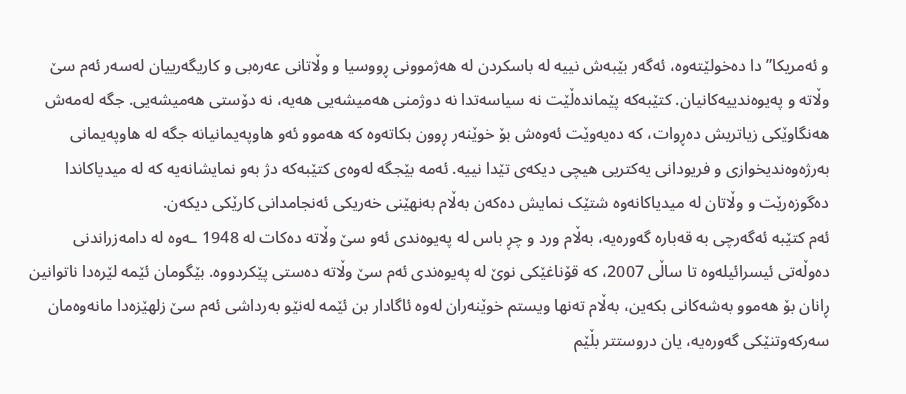و ئەمریکا”دا دەخولێتەوە، ئەگەر بێبەش نییە لە باسکردن لە هەژموونی ڕووسیا و وڵاتانی عەرەبی و کاریگەرییان لەسەر ئەم سێ وڵاتە و پەیوەندییەکانیان. کتێبەکە پێماندەڵێت نە سیاسەتدا نە دوژمنی هەمیشەیی هەیە، نە دۆستی هەمیشەیی. جگە لەمەش هەنگاوێکی زیاتریش دەڕوات، کە دەیەوێت ئەوەش بۆ خوێنەر ڕوون بکاتەوە کە هەموو ئەو هاوپەیمانیانە جگە لە هاوپەیمانی بەرژەوەندیخوازی و فریودانی یەکتریی هیچی دیکەی تێدا نییە. ئەمە بێجگە لەوەی کتێبەکە دژ بەو نمایشانەیە کە لە میدیاکاندا دەگوزەرێت و وڵاتان لە میدیاکانەوە شتێک نمایش دەکەن بەڵام بەنهێنی خەریکی ئەنجامدانی کارێکی دیکەن.
ئەم کتێبە ئەگەرچی بە قەبارە گەورەیە، بەڵام ورد و چڕ باس لە پەیوەندی ئەو سێ وڵاتە دەکات لە 1948 ـەوە لە دامەزراندنی دەوڵەتی ئیسرائیلەوە تا ساڵی 2007، کە قۆناغێکی نوێ لە پەیوەندی ئەم سێ وڵاتە دەستی پێکردووە. بێگومان ئێمە لێرەدا ناتوانین ڕانان بۆ هەموو بەشەکانی بکەین، بەڵام تەنها ویستم خوێنەران لەوە ئاگادار بن ئێمە لەنێو بەرداشی ئەم سێ زلهێزەدا مانەوەمان سەرکەوتنێکی گەورەیە، یان دروستتر بڵێم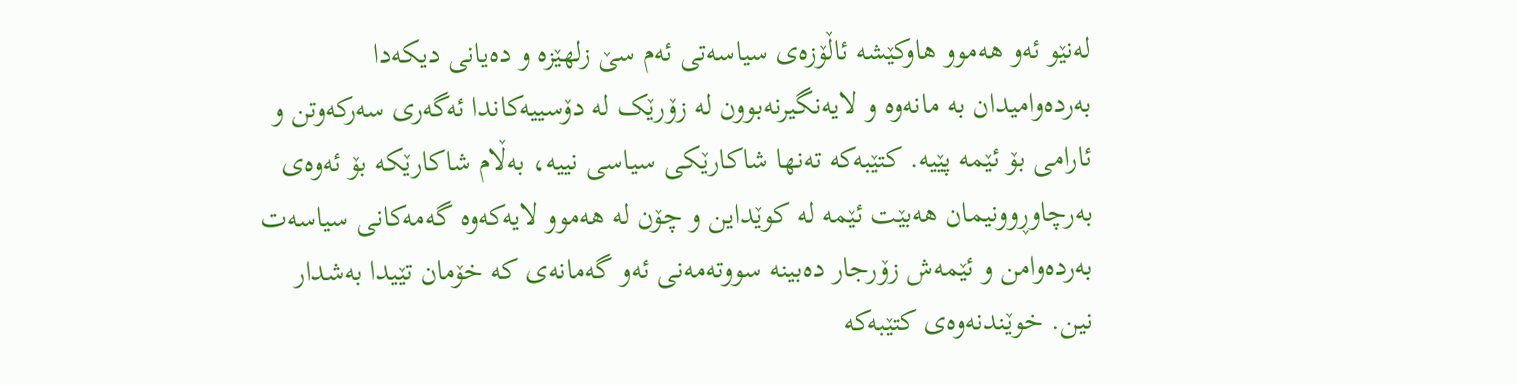لەنێو ئەو هەموو هاوکێشە ئاڵۆزەی سیاسەتی ئەم سێ زلهێزە و دەیانی دیکەدا بەردەوامیدان بە مانەوە و لایەنگیرنەبوون لە زۆرێک لە دۆسییەکاندا ئەگەری سەرکەوتن و ئارامی بۆ ئێمە پێیە. کتێبەکە تەنها شاکارێکی سیاسی نییە، بەڵام شاکارێکە بۆ ئەوەی بەرچاوڕوونیمان هەبێت ئێمە لە کوێداین و چۆن لە هەموو لایەکەوە گەمەکانی سیاسەت بەردەوامن و ئێمەش زۆرجار دەبینە سووتەمەنی ئەو گەمانەی کە خۆمان تێیدا بەشدار نین. خوێندنەوەی کتێبەکە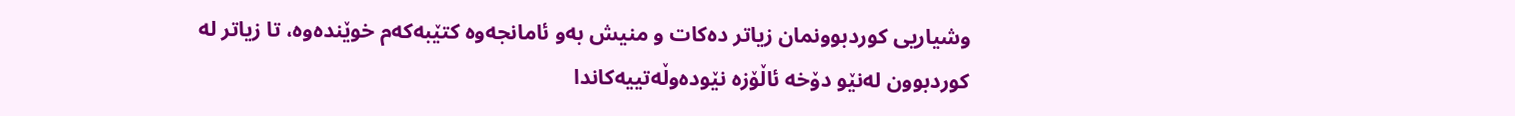وشیاریی کوردبوونمان زیاتر دەکات و منیش بەو ئامانجەوە کتێبەکەم خوێندەوە، تا زیاتر لە کوردبوون لەنێو دۆخە ئاڵۆزە نێودەوڵەتییەکاندا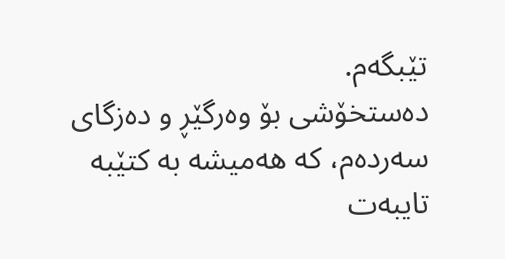تێبگەم.
دەستخۆشی بۆ وەرگێڕ و دەزگای سەردەم، کە هەمیشە بە کتێبە تایبەت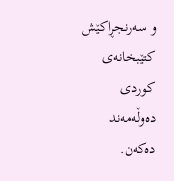و سەرنجڕاکێش کتێبخانەی کوردی دەوڵەمەند دەکەن.